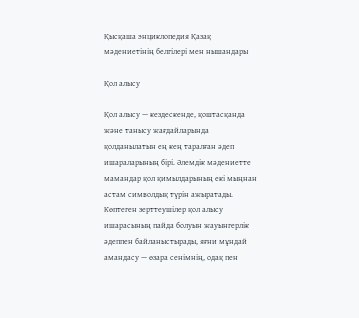Қысқаша энциклопедия Қазақ мәдениетінің белгілері мен нышандары

Қол алысу

Қол алысу — кездескенде, қоштасқанда және танысу жағдайларында қолданылатын ең кең таралған әдеп ишараларының бірі. Әлемдік мәдениетте мамандар қол қимылдарының екі мыңнан астам символдық түрін ажыратады. Көптеген зерттеушілер қол алысу ишарасының пайда болуын жауынгерлік әдеппен байланыстырады, яғни мұндай амандасу — өзара сенімнің, одақ пен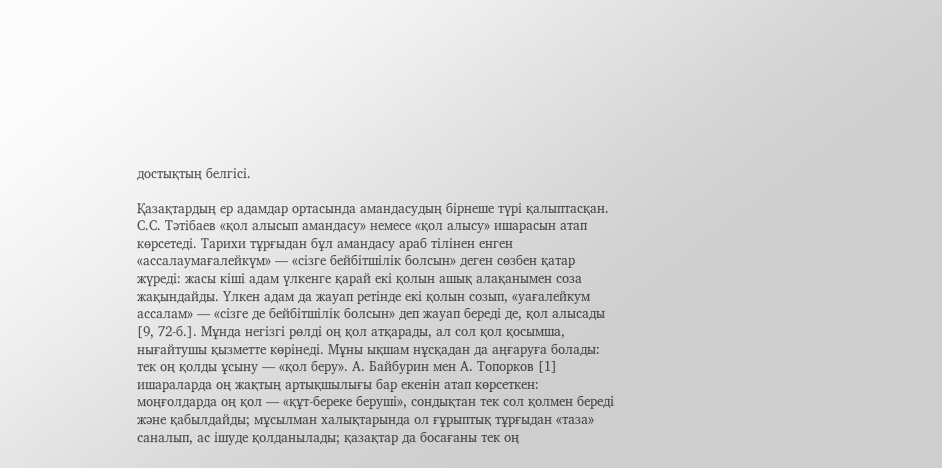достықтың белгісі.

Қазақтардың ер адамдар ортасында амандасудың бірнеше түрі қалыптасқан. С.С. Тәтібаев «қол алысып амандасу» немесе «қол алысу» ишарасын атап көрсетеді. Тарихи тұрғыдан бұл амандасу араб тілінен енген «ассалаумағалейкүм» — «сізге бейбітшілік болсын» деген сөзбен қатар жүреді: жасы кіші адам үлкенге қарай екі қолын ашық алақанымен соза жақындайды. Үлкен адам да жауап ретінде екі қолын созып, «уағалейкум ассалам» — «сізге де бейбітшілік болсын» деп жауап береді де, қол алысады [9, 72-б.]. Мұнда негізгі рөлді оң қол атқарады, ал сол қол қосымша, нығайтушы қызметте көрінеді. Мұны ықшам нұсқадан да аңғаруға болады: тек оң қолды ұсыну — «қол беру». А. Байбурин мен А. Топорков [1] ишараларда оң жақтың артықшылығы бар екенін атап көрсеткен: моңғолдарда оң қол — «құт-береке беруші», сондықтан тек сол қолмен береді және қабылдайды; мұсылман халықтарында ол ғұрыптық тұрғыдан «таза» саналып, ас ішуде қолданылады; қазақтар да босағаны тек оң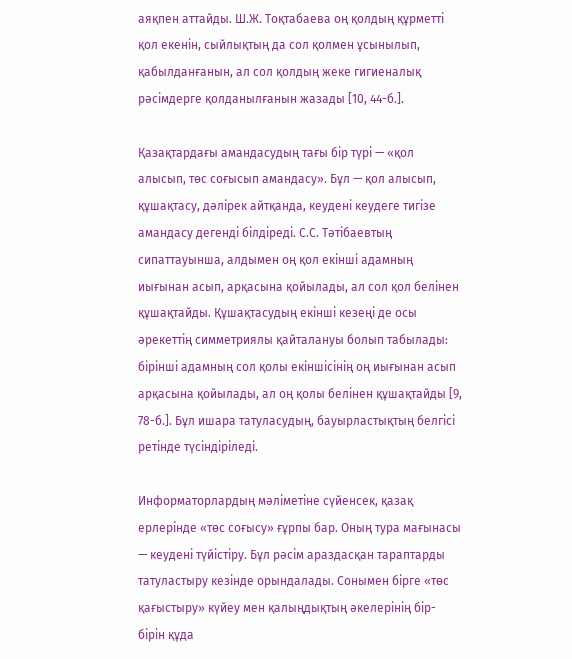аяқпен аттайды. Ш.Ж. Тоқтабаева оң қолдың құрметті қол екенін, сыйлықтың да сол қолмен ұсынылып, қабылданғанын, ал сол қолдың жеке гигиеналық рәсімдерге қолданылғанын жазады [10, 44-б.].

Қазақтардағы амандасудың тағы бір түрі — «қол алысып, төс соғысып амандасу». Бұл — қол алысып, құшақтасу, дәлірек айтқанда, кеудені кеудеге тигізе амандасу дегенді білдіреді. С.С. Тәтібаевтың сипаттауынша, алдымен оң қол екінші адамның иығынан асып, арқасына қойылады, ал сол қол белінен құшақтайды. Құшақтасудың екінші кезеңі де осы әрекеттің симметриялы қайталануы болып табылады: бірінші адамның сол қолы екіншісінің оң иығынан асып арқасына қойылады, ал оң қолы белінен құшақтайды [9, 78-б.]. Бұл ишара татуласудың, бауырластықтың белгісі ретінде түсіндіріледі.

Информаторлардың мәліметіне сүйенсек, қазақ ерлерінде «төс соғысу» ғұрпы бар. Оның тура мағынасы — кеудені түйістіру. Бұл рәсім араздасқан тараптарды татуластыру кезінде орындалады. Сонымен бірге «төс қағыстыру» күйеу мен қалыңдықтың әкелерінің бір-бірін құда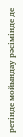ретінде мойындау рәсімінде де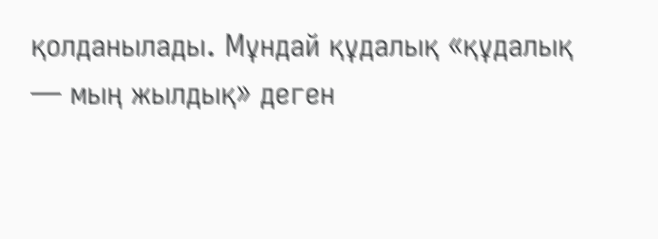қолданылады. Мұндай құдалық «құдалық — мың жылдық» деген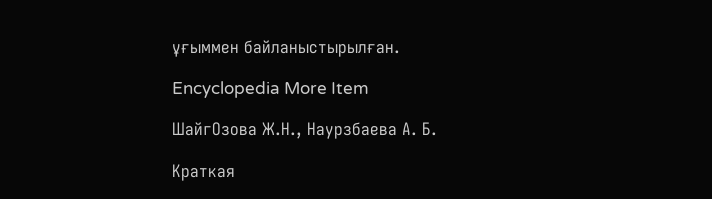ұғыммен байланыстырылған.

Encyclopedia More Item

ШайгОзова Ж.Н., Наурзбаева А. Б.

Краткая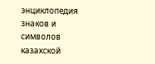энциклопедия знаков и символов казахской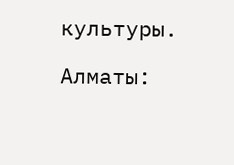культуры.

Алматы: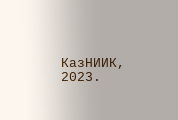КазНИИК, 2023.